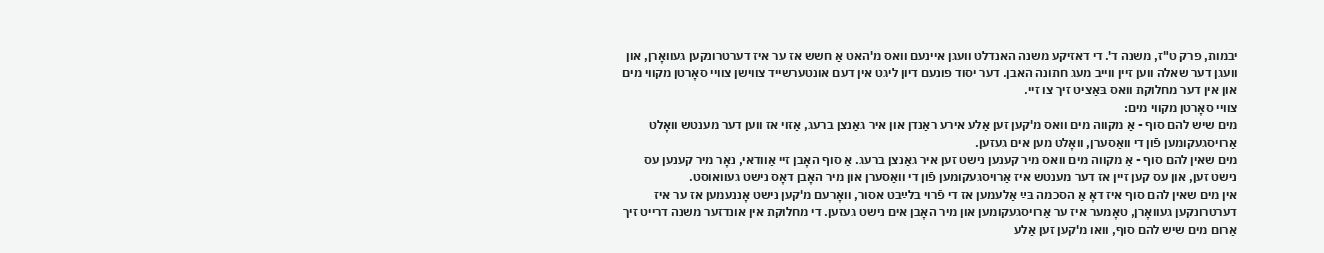יבמות, פרק ט"ז, משנה ד'. די דאזיקע משנה האנדלט וועגן איינעם וואס מ'האט אַ חשש אז ער איז דערטרונקען געוואָרן, און וועגן דער שאלה ווען זיין ווייב מעג חתונה האבן. דער יסוד פונעם דיון ליגט אין דעם אונטערשייד צווישן צוויי סאָרטן מקווי מים און אין דער מחלוקת וואס בּאַציט זיך צו זיי.
צוויי סאָרטן מקווי מים:
מים שיש להם סוף - אַ מקווה מים וואס מ'קען זען אַלע אירע ראַנדן און איר גאַנצן ברעג, אַזוי אז ווען דער מענטש וואָלט אַרויסגעקומען פֿון די וואַסערן, וואָלט מען אים געזען.
מים שאין להם סוף - אַ מקווה מים וואס מיר קענען נישט זען איר גאַנצן ברעג. אַ סוף האָבן זיי אַוודאי, נאָר מיר קענען עס נישט זען, און עס קען זיין אז דער מענטש איז אַרויסגעקומען פֿון די וואַסערן און מיר האָבן דאָס נישט געוואוסט.
אין מים שאין להם סוף איז דאָ אַ הסכמה בּײַ אַלעמען אז די פֿרוי בלײַבט אסור, וואָרעם מ'קען נישט אָננעמען אז ער איז דערטרונקען געוואָרן, טאָמער איז ער אַרויסגעקומען און מיר האָבן אים נישט געזען. די מחלוקת אין אונדזער משנה דרייט זיך אַרום מים שיש להם סוף, וואו מ'קען זען אַלע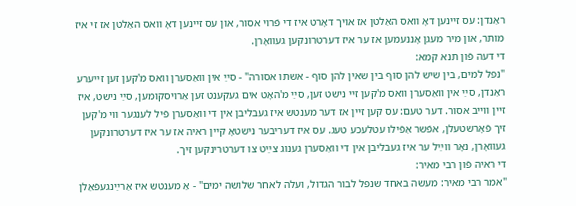ראַנדן: עס זיינען דאָ וואס האַלטן אז אויך דאָרט איז די פֿרוי אסור, און עס זיינען דאָ וואס האַלטן אז זי איז מותר, און מיר מעגן אָננעמען אז ער איז דערטרונקען געוואָרן.
די דעה פֿון תנא קמא:
"נפל למים, בין שיש להן סוף בין שאין להן סוף - אשתו אסורה" - סײַ אין וואַסערן וואס מ'קען זען זייערע ראַנדן, סײַ אין וואַסערן וואס מ'קען זיי נישט זען, סײַ מ'האָט אים געקענט זען אַרויסקומען, סײַ נישט, איז זיין ווייב אסור. דער טעם: עס קען זיין אז דער מענטש איז געבליבן אין די וואַסערן פֿיל לענגער ווי מ'קען זיך פֿאָרשטעלן, אפֿשר אַפֿילו עטלעכע טעג. עס איז דעריבער נישטאָ קיין ראיה אז ער איז דערטרונקען געוואָרן, נאָר ווײַל ער איז געבליבן אין די וואַסערן גענוג צײַט צו דערטרינקען זיך.
די ראיה פֿון רבי מאיר:
"אמר רבי מאיר: מעשה באחד שנפל לבור הגדול, ועלה לאחר שלושה ימים" - אַ מענטש איז אַרײַנגעפֿאַלן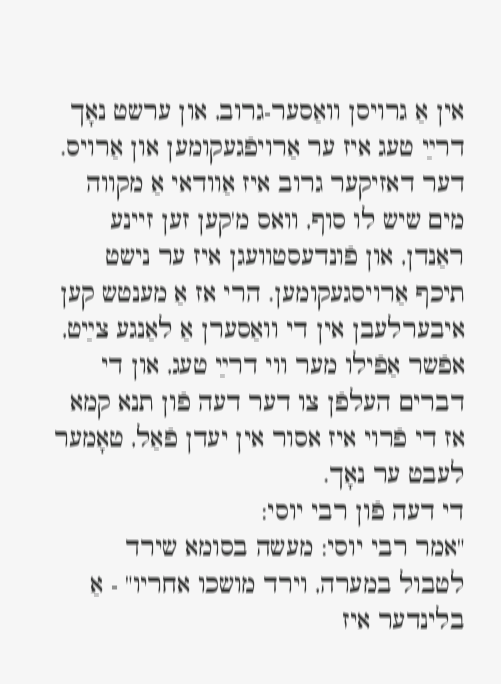אין אַ גרויסן וואַסער-גרוב, און ערשט נאָך דרײַ טעג איז ער אַרויפֿגעקומען און אַרויס. דער דאזיקער גרוב איז אַוודאי אַ מקווה מים שיש לו סוף, וואס מ'קען זען זיינע ראַנדן, און פֿונדעסטוועגן איז ער נישט תיכף אַרויסגעקומען. הרי אז אַ מענטש קען איבערלעבן אין די וואַסערן אַ לאַנגע צײַט, אפֿשר אַפֿילו מער ווי דרײַ טעג, און די דברים העלפֿן צו דער דעה פֿון תנא קמא אז די פֿרוי איז אסור אין יעדן פֿאַל, טאָמער לעבט ער נאָך.
די דעה פֿון רבי יוסי:
"אמר רבי יוסי: מעשה בסומא שירד לטבול במערה, וירד מושכו אחריו" - אַ בלינדער איז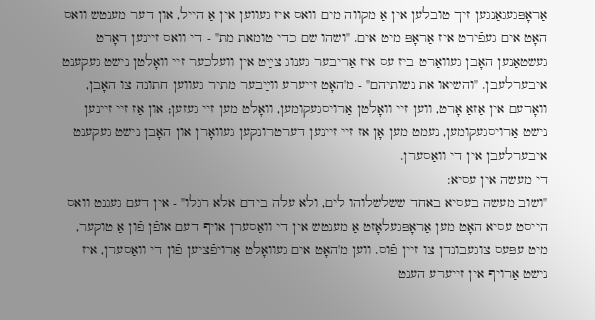אַראָפּגעגאַנגען זיך טובלען אין אַ מקווה מים וואס איז געווען אין אַ הייל, און דער מענטש וואס האָט אים געפֿירט איז אַראָפּ מיט אים. "ושהו שם כדי טומאת מת" - די וואס זיינען דאָרט געשטאַנען האָבן געוואַרט ביז עס איז אַריבער גענוג צײַט אין וועלכער זיי וואָלטן נישט געקענט איבערלעבן. "והשיאו את נשותיהם" - מ'האָט זייערע ווײַבער מתיר געווען חתונה צו האָבן, וואָרעם אין אַזאַ אָרט, ווען זיי וואָלטן אַרויסגעקומען, וואָלט מען זיי געזען; און אַז זיי זיינען נישט אַרויסגעקומען, נעמט מען אָן אז זיי זיינען דערטרונקען געוואָרן און האָבן נישט געקענט איבערלעבן אין די וואַסערן.
די מעשה אין עסיא:
"ושוב מעשה בעסיא באחד ששלשלוהו לים, ולא עלה בידם אלא רגלו" - אין דעם געגנט וואס הייסט עסיא האָט מען אַראָפּגעלאָזט אַ מענטש אין די וואַסערן אויף דעם אופֿן פֿון אַ טוקער, מיט עפּעס צוגעבונדן צו זיין פֿוס. ווען מ'האָט אים געוואָלט אַרויפֿציען פֿון די וואַסערן, איז נישט אַרויף אין זייערע הענט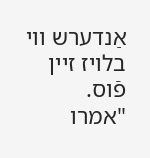אַנדערש ווי בלויז זיין פֿוס.
"אמרו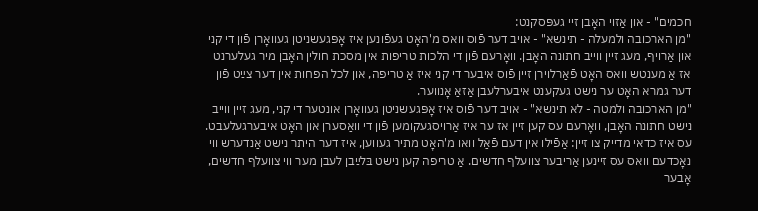חכמים" - און אַזוי האָבן זיי געפּסקנט:
"מן הארכובה ולמעלה - תינשא" - אויב דער פֿוס וואס מ'האָט געפֿונען איז אָפּגעשניטן געוואָרן פֿון די קני און אַרויף, מעג זיין ווייב חתונה האָבן. וואָרעם פֿון די הלכות טריפות אין מסכת חולין האָבן מיר געלערנט אז אַ מענטש וואס האָט פֿאַרלוירן זיין פֿוס איבער די קני איז אַ טריפה, און לכל הפחות אין דער צײַט פֿון דער גמרא האָט ער נישט געקענט איבערלעבן אַזאַ אָנווער.
"מן הארכובה ולמטה - לא תינשא" - אויב דער פֿוס איז אָפּגעשניטן געוואָרן אונטער די קני, מעג זיין ווייב נישט חתונה האָבן, וואָרעם עס קען זיין אז ער איז אַרויסגעקומען פֿון די וואַסערן און האָט איבערגעלעבט.
עס איז כדאי מדייק צו זיין: אַפֿילו אין דעם פֿאַל וואו מ'האָט מתיר געווען, איז דער היתר נישט אַנדערש ווי נאָכדעם וואס עס זיינען אַריבער צוועלף חדשים. אַ טריפה קען נישט בּלײַבן לעבן מער ווי צוועלף חדשים, אָבער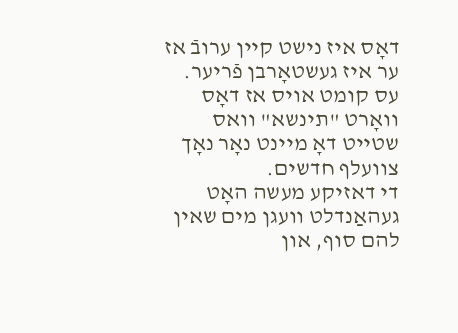דאָס איז נישט קיין ערובֿ אז ער איז געשטאָרבן פֿריער. עס קומט אויס אז דאָס וואָרט "תינשא" וואס שטייט דאָ מיינט נאָר נאָך צוועלף חדשים.
די דאזיקע מעשה האָט געהאַנדלט וועגן מים שאין להם סוף, און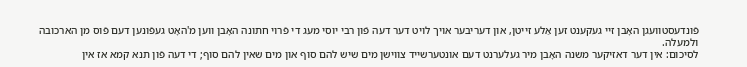פֿונדעסטוועגן האָבן זיי געקענט זען אַלע זייטן, און דעריבער אויך לויט דער דעה פֿון רבי יוסי מעג די פֿרוי חתונה האָבן ווען מ'האָט געפֿונען דעם פֿוס מן הארכובה ולמעלה.
לסיכום: אין דער דאזיקער משנה האָבן מיר געלערנט דעם אונטערשייד צווישן מים שיש להם סוף און מים שאין להם סוף; די דעה פֿון תנא קמא אז אין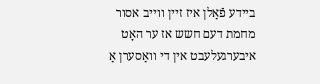ביידע פֿאַלן איז זיין ווייב אסור מחמת דעם חשש אז ער האָט איבערגעלעבט אין די וואַסערן אַ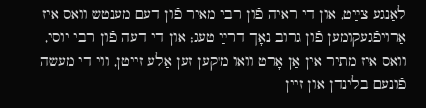לאַנגע צײַט, און די ראיה פֿון רבי מאיר פֿון דעם מענטש וואס איז אַרויפֿגעקומען פֿון גרוב נאָך דרײַ טעג; און די דעה פֿון רבי יוסי, וואס איז מתיר אין אַן אָרט וואו מ'קען זען אַלע זייטן, ווי די מעשה פֿונעם בלינדן און זיין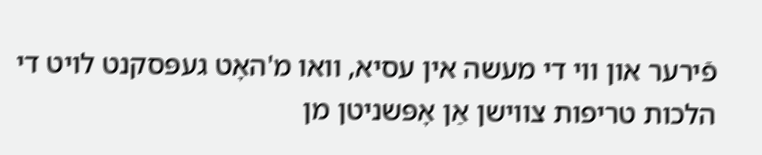פֿירער און ווי די מעשה אין עסיא, וואו מ'האָט געפּסקנט לויט די הלכות טריפות צווישן אַן אָפּשניטן מן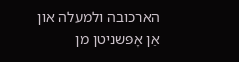הארכובה ולמעלה און אַן אָפּשניטן מן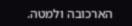הארכובה ולמטה.